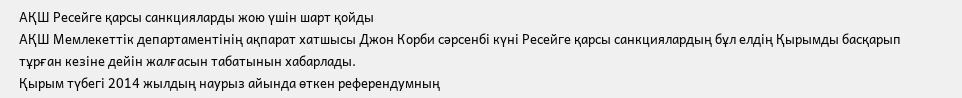АҚШ Ресейге қарсы санкцияларды жою үшін шарт қойды
АҚШ Мемлекеттік департаментінің ақпарат хатшысы Джон Корби сәрсенбі күні Ресейге қарсы санкциялардың бұл елдің Қырымды басқарып тұрған кезіне дейін жалғасын табатынын хабарлады.
Қырым түбегі 2014 жылдың наурыз айында өткен референдумның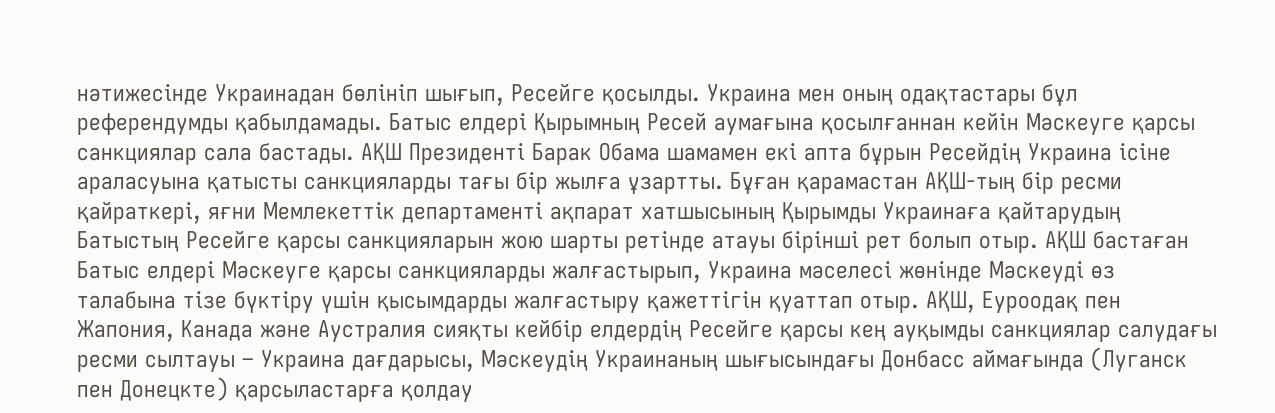нәтижесінде Украинадан бөлініп шығып, Ресейге қосылды. Украина мен оның одақтастары бұл референдумды қабылдамады. Батыс елдері Қырымның Ресей аумағына қосылғаннан кейін Мәскеуге қарсы санкциялар сала бастады. АҚШ Президенті Барак Обама шамамен екі апта бұрын Ресейдің Украина ісіне араласуына қатысты санкцияларды тағы бір жылға ұзартты. Бұған қарамастан АҚШ-тың бір ресми қайраткері, яғни Мемлекеттік департаменті ақпарат хатшысының Қырымды Украинаға қайтарудың Батыстың Ресейге қарсы санкцияларын жою шарты ретінде атауы бірінші рет болып отыр. АҚШ бастаған Батыс елдері Мәскеуге қарсы санкцияларды жалғастырып, Украина мәселесі жөнінде Мәскеуді өз талабына тізе бүктіру үшін қысымдарды жалғастыру қажеттігін қуаттап отыр. АҚШ, Еуроодақ пен Жапония, Канада және Аустралия сияқты кейбір елдердің Ресейге қарсы кең ауқымды санкциялар салудағы ресми сылтауы – Украина дағдарысы, Мәскеудің Украинаның шығысындағы Донбасс аймағында (Луганск пен Донецкте) қарсыластарға қолдау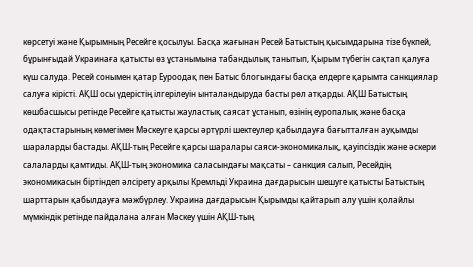көрсетуі және Қырымның Ресейге қосылуы. Басқа жағынан Ресей Батыстың қысымдарына тізе бүкпей, бұрынғыдай Украинаға қатысты өз ұстанымына табандылық танытып, Қырым түбегін сақтап қалуға күш салуда. Ресей сонымен қатар Еуроодақ пен Батыс блогындағы басқа елдерге қарымта санкциялар салуға кірісті. АҚШ осы үдерістің ілгерілеуін ынталандыруда басты рөл атқарды. АҚШ Батыстың көшбасшысы ретінде Ресейге қатысты жауластық саясат ұстанып, өзінің еуропалық және басқа одақтастарының көмегімен Мәскеуге қарсы әртүрлі шектеулер қабылдауға бағытталған ауқымды шараларды бастады. АҚШ-тың Ресейге қарсы шаралары саяси-экономикалық, қауіпсіздік және әскери салаларды қамтиды. АҚШ-тың экономика саласындағы мақсаты – санкция салып, Ресейдің экономикасын біртіндеп әлсірету арқылы Кремльді Украина дағдарысын шешуге қатысты Батыстың шарттарын қабылдауға мәжбүрлеу. Украина дағдарысын Қырымды қайтарып алу үшін қолайлы мүмкіндік ретінде пайдалана алған Мәскеу үшін АҚШ-тың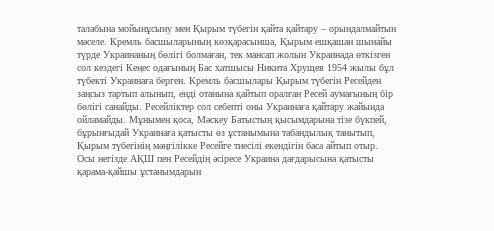талабына мойынұсыну мен Қырым түбегін қайта қайтару – орындалмайтын мәселе. Кремль басшыларының көзқарасынша, Қырым ешқашан шынайы түрде Украинаның бөлігі болмаған, тек мансап жолын Украинада өткізген сол кездегі Кеңес одағының Бас хатшысы Никита Хрущев 1954 жылы бұл түбекті Украинаға берген. Кремль басшылары Қырым түбегін Ресейден заңсыз тартып алынып, енді отанына қайтып оралған Ресей аумағының бір бөлігі санайды. Ресейліктер сол себепті оны Украинаға қайтару жайында ойламайды. Мұнымен қоса, Мәскеу Батыстың қысымдарына тізе бүкпей, бұрынғыдай Украинаға қатысты өз ұстанымына табандылық танытып, Қырым түбегінің мәңгілікке Ресейге тиесілі екендігін баса айтып отыр. Осы негізде АҚШ пен Ресейдің әсіресе Украина дағдарысына қатысты қарама-қайшы ұстанымдарын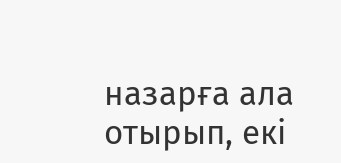назарға ала отырып, екі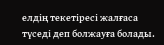елдің текетіресі жалғаса түседі деп болжауға болады.